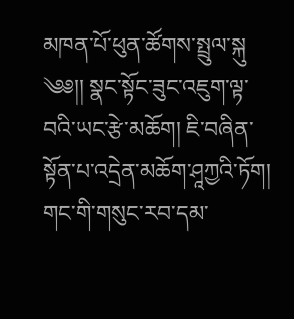མཁན་པོ་ཕུན་ཚོགས་སྤྲུལ་སྐུ ༄༅།། སྣང་སྟོང་ཟུང་འཇུག་ལྟ་བའི་ཡང་རྩེ་མཆོག། ཇི་བཞིན་སྟོན་པ་འདྲེན་མཆོག་ཤཱཀྱའི་ཏོག། གང་གི་གསུང་རབ་དམ་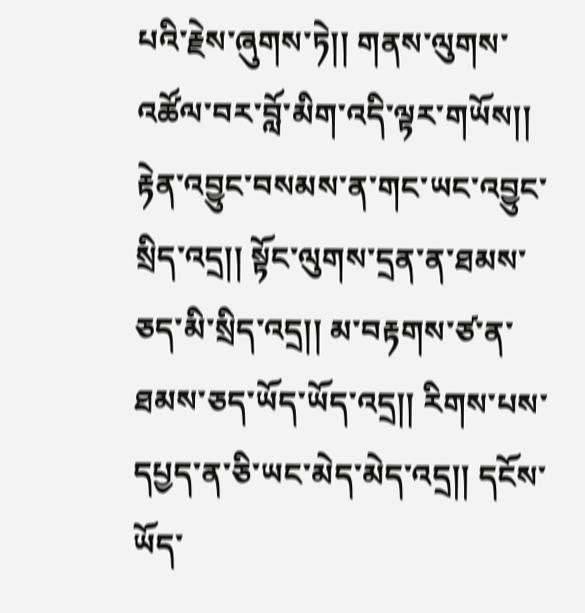པའི་རྗེས་ཞུགས་ཏེ།། གནས་ལུགས་འཚོལ་བར་བློ་མིག་འདི་ལྟར་གཡོས།། རྟེན་འབྱུང་བསམས་ན་གང་ཡང་འབྱུང་སྲིད་འདྲ།། སྟོང་ལུགས་དྲན་ན་ཐམས་ཅད་མི་སྲིད་འདྲ།། མ་བརྟགས་ཙ་ན་ཐམས་ཅད་ཡོད་ཡོད་འདྲ།། རིགས་པས་དཔྱད་ན་ཅི་ཡང་མེད་མེད་འདྲ།། དངོས་ཡོད་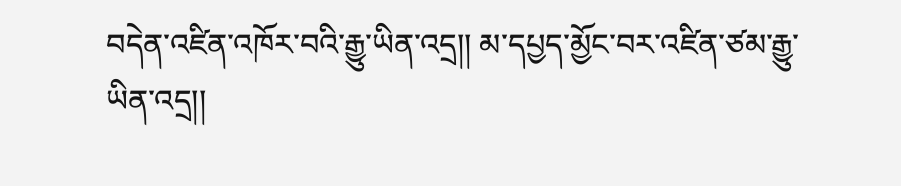བདེན་འཛིན་འཁོར་བའི་རྒྱུ་ཡིན་འདྲ།། མ་དཔྱད་མྱོང་བར་འཛིན་ཙམ་རྒྱུ་ཡིན་འདྲ།།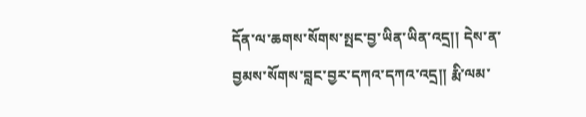དོན་ལ་ཆགས་སོགས་སྤང་བྱ་ཡིན་ཡིན་འདྲ།། དེས་ན་བྱམས་སོགས་བླང་བྱར་དཀའ་དཀའ་འདྲ།། རྨི་ལམ་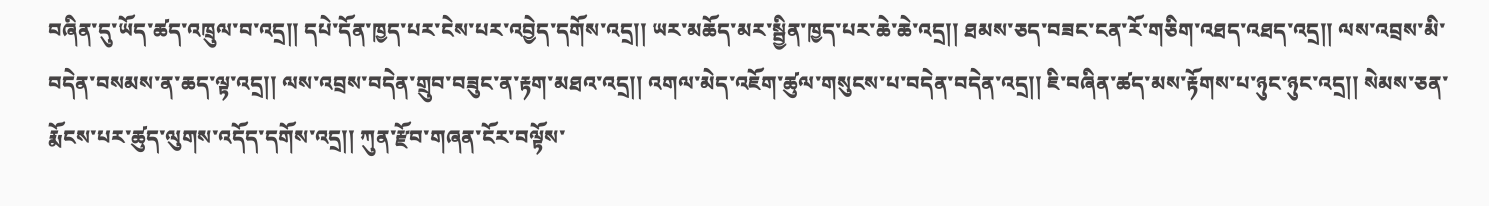བཞིན་དུ་ཡོད་ཚད་འཁྲུལ་བ་འདྲ།། དཔེ་དོན་ཁྱད་པར་ངེས་པར་འབྱེད་དགོས་འདྲ།། ཡར་མཆོད་མར་སྦྱིན་ཁྱད་པར་ཆེ་ཆེ་འདྲ།། ཐམས་ཅད་བཟང་ངན་རོ་གཅིག་འཐད་འཐད་འདྲ།། ལས་འབྲས་མི་བདེན་བསམས་ན་ཆད་ལྟ་འདྲ།། ལས་འབྲས་བདེན་གྲུབ་བཟུང་ན་རྟག་མཐའ་འདྲ།། འགལ་མེད་འཇོག་ཚུལ་གསུངས་པ་བདེན་བདེན་འདྲ།། ཇི་བཞིན་ཚད་མས་རྟོགས་པ་ཉུང་ཉུང་འདྲ།། སེམས་ཅན་རྨོངས་པར་ཚུད་ལུགས་འདོད་དགོས་འདྲ།། ཀུན་རྫོབ་གཞན་ངོར་བལྟོས་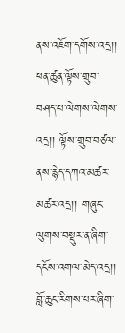ནས་འཇོག་དགོས་འདྲ།། ཕན་ཚུན་ལྟོས་གྲུབ་བཤད་པ་ལེགས་ལེགས་འདྲ།། ལྟོས་གྲུབ་བཙལ་ནས་རྙེད་དཀའ་མཚར་མཚར་འདྲ།། གཞུང་ལུགས་བསྡུར་ན་ཞིག་དངོས་འགལ་མེད་འདྲ།། བློ་ཆུང་རིགས་པར་ཞིག་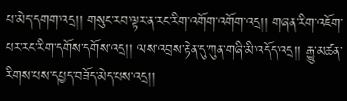པ་མེད་དགག་འདྲ།། གསུང་རབ་ལྟར་ན་རང་རིག་འགོག་འགོག་འདྲ།། གཞན་རིག་འཇོག་པར་རང་རིག་དགོས་དགོས་འདྲ།། ལས་འབྲས་རྟེན་དུ་ཀུན་གཞི་མི་འདོད་འདྲ།། རྒྱུ་མཚན་རིགས་པས་དཔྱད་བཟོད་མེད་པས་འདྲ།།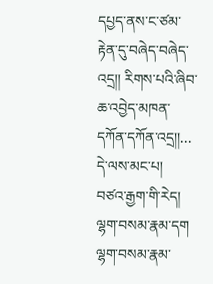དཔྱད་ནས་ང་ཙམ་རྟེན་དུ་བཞེད་བཞེད་འདྲ།། རིགས་པའི་ཞིབ་ཆ་འབྱེད་མཁན་དཀོན་དཀོན་འདྲ།།...
དེ་ལས་མང་པ།
བཙའ་རྒྱག་གི་རེད། ལྷག་བསམ་རྣམ་དག
ལྷག་བསམ་རྣམ་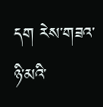དག རེས་གཟའ་ཉི་མའི་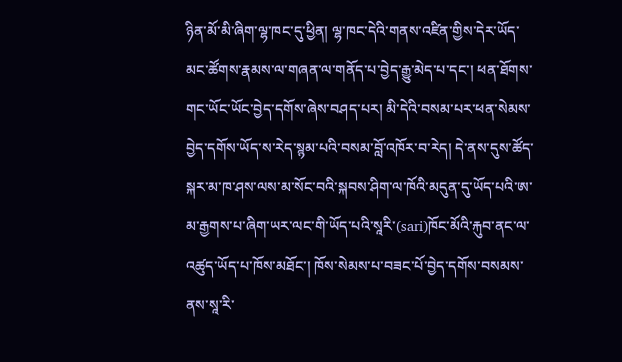ཉིན་མོ་མི་ཞིག་ལྷ་ཁང་དུ་ཕྱིན། ལྷ་ཁང་དེའི་གནས་འཛིན་གྱིས་དེར་ཡོད་མང་ཚོགས་རྣམས་ལ་གཞན་ལ་གནོད་པ་བྱེད་རྒྱུ་མེད་པ་དང་། ཕན་ཐོགས་གང་ཡོང་ཡོང་བྱེད་དགོས་ཞེས་བཤད་པར། མི་དེའི་བསམ་པར་ཕན་སེམས་བྱེད་དགོས་ཡོད་ས་རེད་སྙམ་པའི་བསམ་བློ་འཁོར་བ་རེད། དེ་ནས་དུས་ཚོད་སྐར་མ་ཁ་ཤས་ལས་མ་སོང་བའི་སྐབས་ཤིག་ལ་ཁོའི་མདུན་དུ་ཡོད་པའི་ཨ་མ་རྒྱགས་པ་ཞིག་ཡར་ལང་གི་ཡོད་པའི་སཱརི་(sari)ཁོང་མོའི་རྐུབ་ནང་ལ་འཚུད་ཡོད་པ་ཁོས་མཐོང་། ཁོས་སེམས་པ་བཟང་པོ་བྱེད་དགོས་བསམས་ནས་སཱ་རི་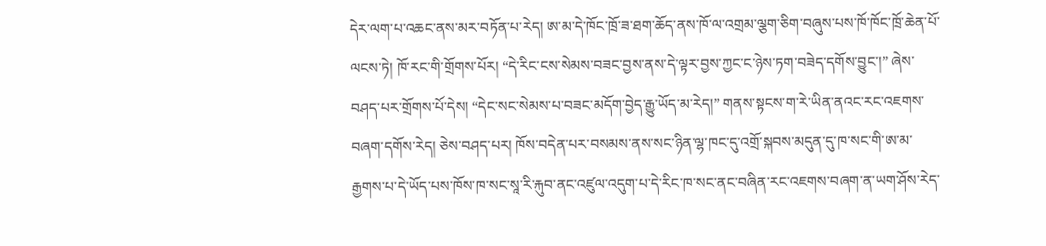དེར་ལག་པ་འཆང་ནས་མར་བཏོན་པ་རེད། ཨ་མ་དེ་ཁོང་ཁྲོ་ཟ་ཐག་ཆོད་ནས་ཁོ་ལ་འགྲམ་ལྕག་ཅིག་བཞུས་པས་ཁོ་ཁོང་ཁྲོ་ཆེན་པོ་ལངས་ཏེ། ཁོ་རང་གི་གྲོགས་པོར། “དེ་རིང་ངས་སེམས་བཟང་བྱས་ནས་དེ་ལྟར་བྱས་ཀྱང་ང་ཉེས་ཏག་བཟེད་དགོས་བྱུང་།” ཞེས་བཤད་པར་གྲོགས་པོ་དེས། “དེང་སང་སེམས་པ་བཟང་མདོག་བྱེད་རྒྱུ་ཡོད་མ་རེད།” གནས་སྟངས་ག་རེ་ཡིན་ནའང་རང་འཇགས་བཞག་དགོས་རེད། ཅེས་བཤད་པར། ཁོས་བདེན་པར་བསམས་ནས་སང་ཉིན་ལྷ་ཁང་དུ་འགྲོ་སྐབས་མདུན་དུ་ཁ་སང་གི་ཨ་མ་རྒྱགས་པ་དེ་ཡོད་པས་ཁོས་ཁ་སང་སཱ་རི་རྐུབ་ནང་འཛུལ་འདུག་པ་དེ་རིང་ཁ་སང་ནང་བཞིན་རང་འཇགས་བཞག་ན་ཡག་ཤོས་རེད་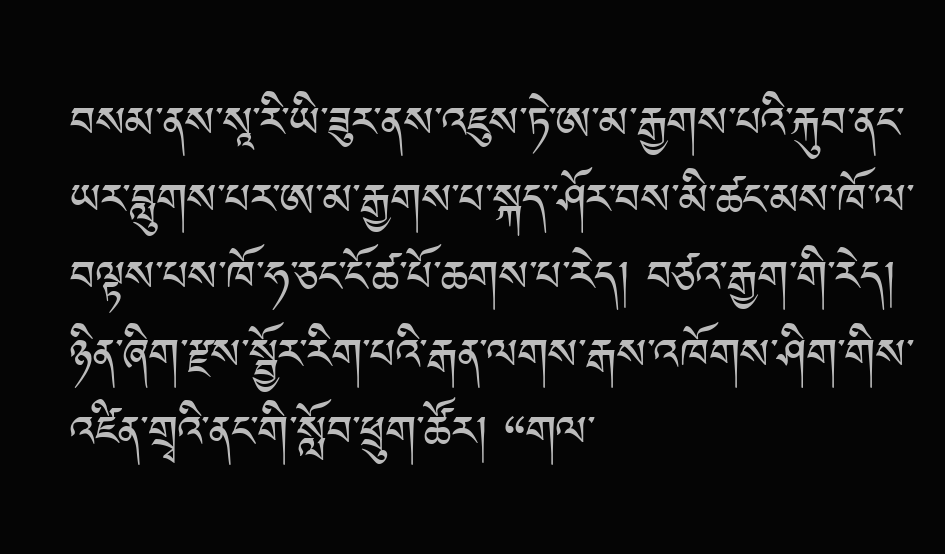བསམ་ནས་སཱ་རི་ཡི་ཟུར་ནས་འཇུས་ཏེ་ཨ་མ་རྒྱགས་པའི་རྐུབ་ནང་ཡར་བླུགས་པར་ཨ་མ་རྒྱགས་པ་སྐད་་ཤོར་བས་མི་ཚང་མས་ཁོ་ལ་བལྟས་པས་ཁོ་ཧ་ཅང་ངོ་ཚ་པོ་ཆགས་པ་རེད། བཙའ་རྒྱག་གི་རེད། ཉིན་ཞིག་རྫས་སྦྱོར་རིག་པའི་རྒན་ལགས་རྒས་འཁོགས་ཤིག་གིས་འཛིན་གྲྭའི་ནང་གི་སློབ་ཕྲུག་ཚོར། “གལ་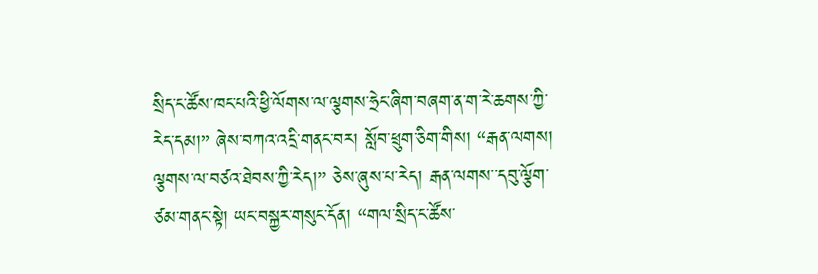སྲིད་ང་ཚོས་ཁང་པའི་ཕྱི་ལོགས་ལ་ལྕགས་ཧྲེང་ཞིག་བཞག་ན་ག་རེ་ཆགས་ཀྱི་རེད་དམ།” ཞེས་བཀའ་འདྲི་གནང་བར། སློབ་ཕྲུག་ཅིག་གིས། “རྒན་ལགས། ལྕགས་ལ་བཙའ་ཐེབས་ཀྱི་རེད།” ཅེས་ཞུས་པ་རེད། རྒན་ལགས་་དབུ་ལྕོག་ཙམ་གནང་སྟེ། ཡང་བསྐྱར་གསུང་དོན། “གལ་སྲིད་ང་ཚོས་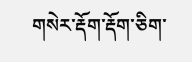གསེར་རྡོག་རྡོག་ཅིག་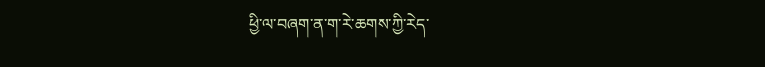ཕྱི་ལ་བཞག་ན་ག་རེ་ཆགས་ཀྱི་རེད་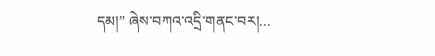དམ།” ཞེས་བཀའ་འདྲི་གནང་བར།...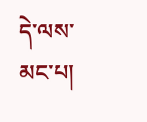དེ་ལས་མང་པ།